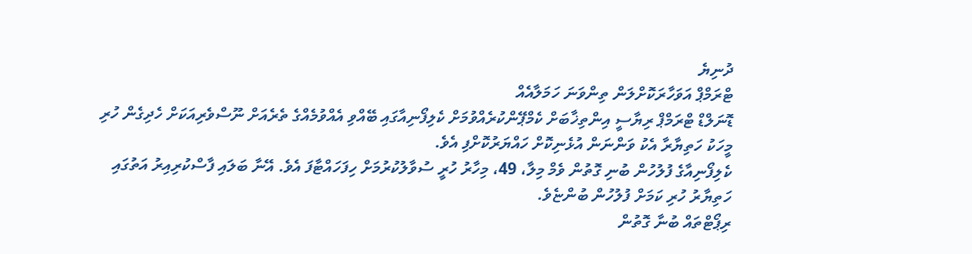ދުނިޔެ
ޓްރަމްޕް އަވަހާރަކޮށްލަން ތިންވަނަ ހަމަލާއެއް
ޑޮނަލްޑް ޓްރަމްޕް ރިޔާސީ އިންތިޚާބަށް ކެމްޕޭންކުރެއްވުމަށް ކެލިފޯނިއާގައި ބޭއްވި އެއްވުމެއްގެ ތެރެއަށް ނޫސްވެރިއަކަށް ހެދިގެން ހުރި މީހަކު ހަތިޔާރާ އެކު ވަންނަން އުޅެނިކޮށް ހައްޔަރުކޮށްފި އެވެ.
ކެލިފޯނިއާގެ ފުލުހުން ބުނި ގޮތުން ވެމް މިލާ، 49، މިހާރު ހުރީ ސުވާލުކުރުމަށް ހިފަހައްޓާފަ އެވެ. އޭނާ ބަލައި ފާސްކުރިއިރު އަތުގައި ހަތިޔާރު ހުރި ކަމަށް ފުލުހުން ބުންޏެވެ.
ރިޕޯޓްތައް ބުނާ ގޮތުން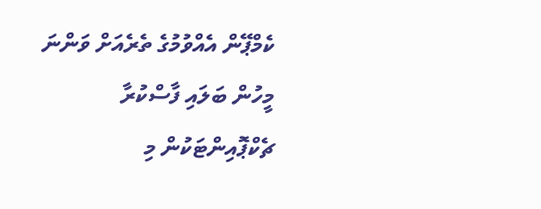ކެމްޕޭން އެއްވުމުގެ ތެރެއަށް ވަންނަ މީހުން ބަލައި ފާސްކުރާ ޗެކްޕޮއިންޓަކުން މި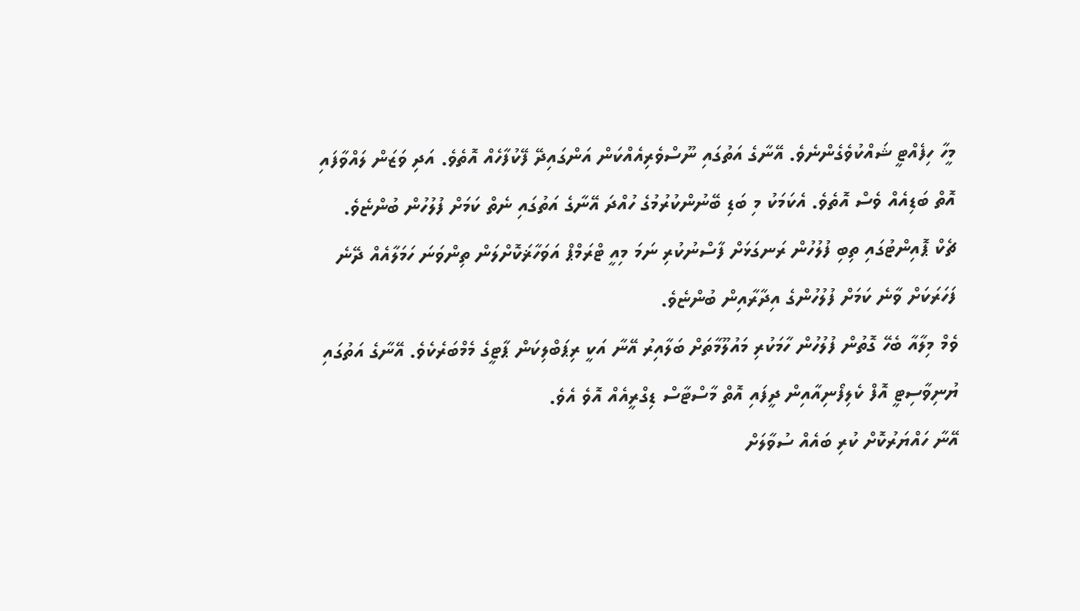މީހާ ހިފެއްޓީ ޝައްކުވެގެންނެވެ. އޭނާގެ އަތުގައި ނޫސްވެރިއެއްކަން އަންގައިދޭ ފޭކުފާހެއް އޮތެވެ. އަދި ވަޒަން ލައްވާފައި އޮތް ބަޑިއެއް ވެސް އޮތެވެ. އެކަމަކު މި ބަޑި ބޭނުންކުރުމުގެ ހުއްދަ އޭނާގެ އަތުގައި ނެތް ކަމަށް ފުލުހުން ބުންޏެވެ.
ޗެކް ޕޮއިންޓުގައި ތިބި ފުލުހުން ރަނގަޅަށް ފާސްނުކުރި ނަމަ މިއީ ޓްރަމްޕް އަވަހާޜަކޮށްލަން ތިންވަނަ ހަމަލާއެއް ދޭނެ ފަހަރަކަށް ވާނެ ކަމަށް ފުލުހުންގެ އިދާރާއިން ބުންޏެވެ.
ވެމް މިލާއާ ބެހޭ ގޮތުން ފުލުހުން ހާމަކުރި މައުލޫމާތަށް ބަލާއިރު އޭނާ އަކީ ރިޕަބްލިކަން ޕާޓީގެ މެމްބަރެކެވެ. އޭނާގެ އަތުގައި ޔުނިވާސިޓީ އޮފް ކެލިފޯނިއާއިން ދީފައި އޮތް މާސްޓާސް ޑިގްރީއެއް އޮވެ އެވެ.
އޭނާ ހައްޔަރުކޮށް ކުރި ބައެއް ސުވާލަށް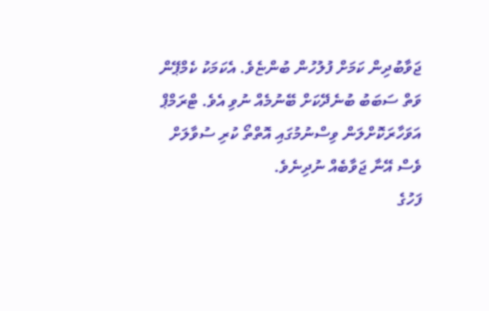ޖަވާބުދިން ކަމަށް ފުލުހުން ބުންޏެވެ. އެކަމަކު ކެމްޕޭން ވަތް ސަބަބު ބުނެދޭކަށް ބޭނުމެއް ނުވި އެވެ. ޓްރަމްޕް އަވަހާރަކޮށްލަން ވިސްނުމުގައި އޮތްތޯ ކުރި ސުވާލަށް ވެސް އޭނާ ޖަވާބެއް ނުދިނެވެ.
ފަހުގެ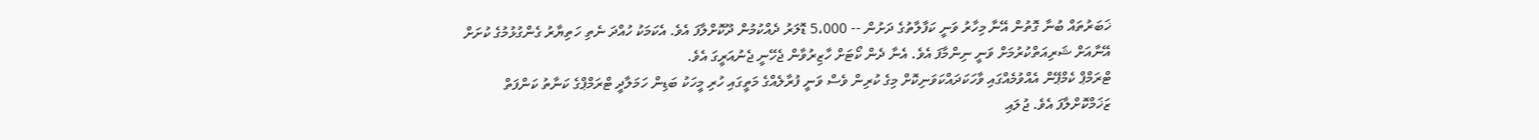ޚަބަރުތައް ބުނާ ގޮތުން އޭނާ މިހާރު ވަނީ ކަފާލާތުގެ ދަށުން -- 5،000 ޑޮލަރު ދެއްކުމުން ދޫކޮށްލާފަ އެވެ. އެކަމަކު ހުއްދަ ނެތި ހަތިޔާރު ގެންގުޅުމުގެ ކުށަށް އޭނާއަށް ޝަރިއަތްކުރުމަށް ވަނީ ނިންމާފަ އެވެ. އެނާ ދެން ކޯޓަށް ހާޒިރުވާން ޖެހޭނީ ޖެނުއަރީގަ އެވެ.
ޓްރަމްޕް ކެމްޕޭން އެއްވުމެއްގައި ވާހަކަދައްކަވަނިކޮށް މިގެ ކުރިން ވެސް ވަނީ ފުރާލެއްގެ މަތީގައި ހުރި މީހަކު ބަޑިން ހަމަލާދީ ޓްރަމްޕްގެ ކަނާތު ކަންފަތް ޒަޚަމްކޮށްލާފަ އެވެ. ޖުލައި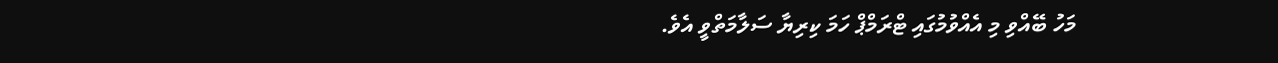މަހު ބޭއްވި މި އެއްވުމުގައި ޓްރަމްޕް ހަމަ ކިރިޔާ ސަލާމަތްވީ އެވެ.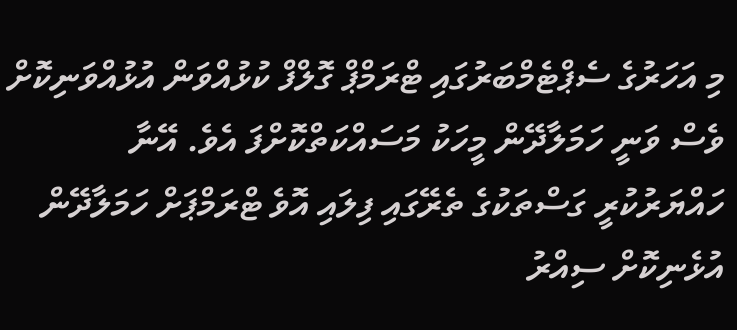މި އަހަރުގެ ސެޕްޓެމްބަރުގައި ޓްރަމްޕް ގޮލްފް ކުޅުއްވަން އުޅުއްވަނިކޮށް ވެސް ވަނީ ހަމަލާދޭން މީހަކު މަސައްކަތްކޮށްފަ އެވެ. އޭނާ ހައްޔަރުކުރީ ގަސްތަކުގެ ތެރޭގައި ފިލައި އޮވެ ޓްރަމްޕަށް ހަމަލާދޭން އުޅެނިކޮށް ސިއްރު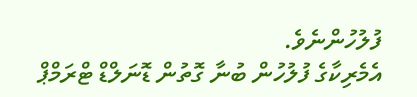ފުލުހުންނެވެ.
އެމެރިކާގެ ފުލުހުން ބުނާ ގޮތުން ޑޮނަލްޑް ޓްރަމްޕް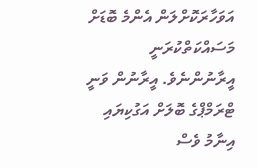އަވަހާރަކޮށްލަން އެންމެ ބޮޑަށް މަސައްކަތްކުރަނީ އީރާނުންނެވެ. އީރާނުން ވަނީ ޓްރަމްޕްގެ ބޮލަށް އަގުކިޔައި އިނާމު ވެސް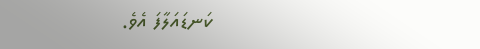ކަނޑައަލާފަ އެވެ.